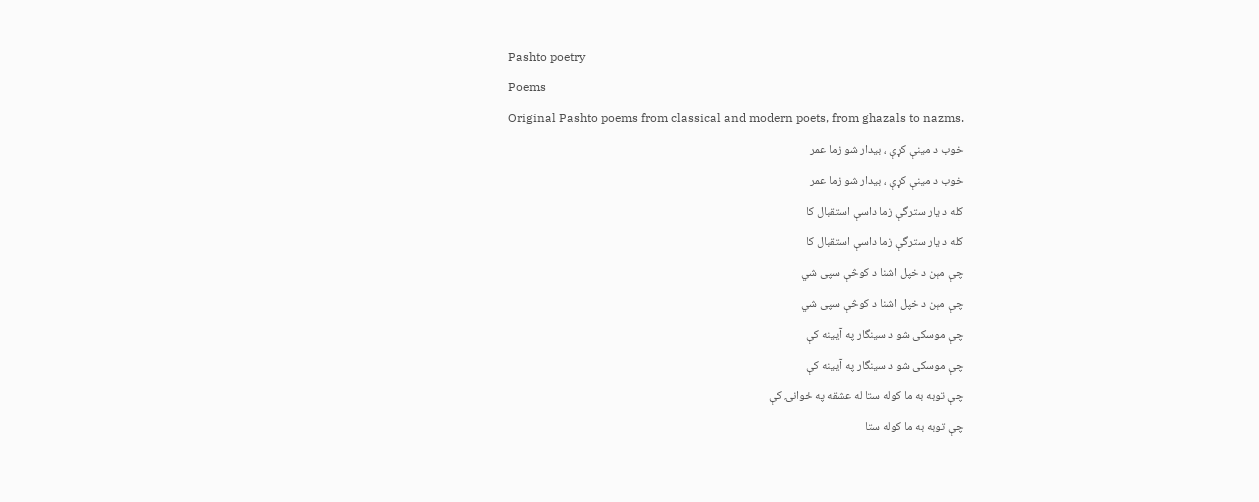Pashto poetry
Poems
Original Pashto poems from classical and modern poets, from ghazals to nazms.
خوب د مينې کړې ، بيدار شو زما عمر
خوب د مينې کړې ، بيدار شو زما عمر
کله د يار سترگې زما داسې استقبال کا
کله د يار سترگې زما داسې استقبال کا
چې مېن د خپل اشنا د کوڅې سپی شي
چې مېن د خپل اشنا د کوڅې سپی شي
چې موسکی شو د سينگار په آيينه کې
چې موسکی شو د سينگار په آيينه کې
چې توبه به ما کوله ستا له عشقه په ځوانۍ کې
چې توبه به ما کوله ستا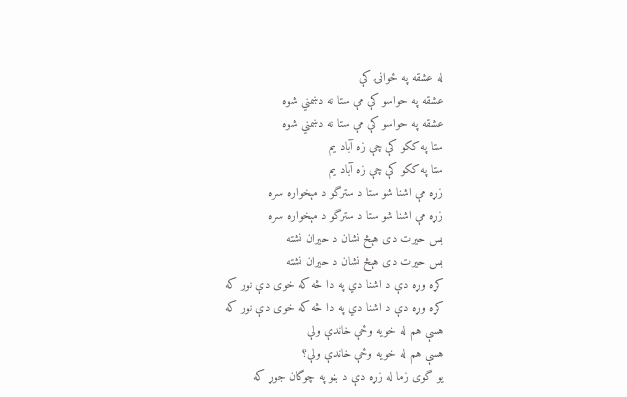له عشقه په ځوانۍ کې
عشقه په حواسو کې مې ستا نه دښمني شوه
عشقه په حواسو کې مې ستا نه دښمني شوه
ستا په ککو کې چې زه آباد يم
ستا په ککو کې چې زه آباد يم
زړه مې اشنا شو ستا د سترگو د مېخواره سره
زړه مې اشنا شو ستا د سترگو د مېخواره سره
بس حيرت دی هېڅ نشان د حيران نشته
بس حيرت دی هېڅ نشان د حيران نشته
کړه وړه دې د اشنا دي په دا څه که خوی دې نور که
کړه وړه دې د اشنا دي په دا څه که خوی دې نور که
هسې هم له خويه وځې خاندې ولې
هسې هم له خويه وځې خاندې ولې؟
يو گوی زما له زړه دې د بڼو په چوگان جوړ که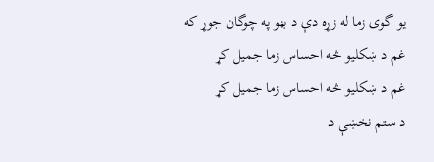يو گوی زما له زړه دې د بڼو په چوگان جوړ که
غم د ښکليو څه احساس زما جميل کړ
غم د ښکليو څه احساس زما جميل کړ
د ستم نخښې د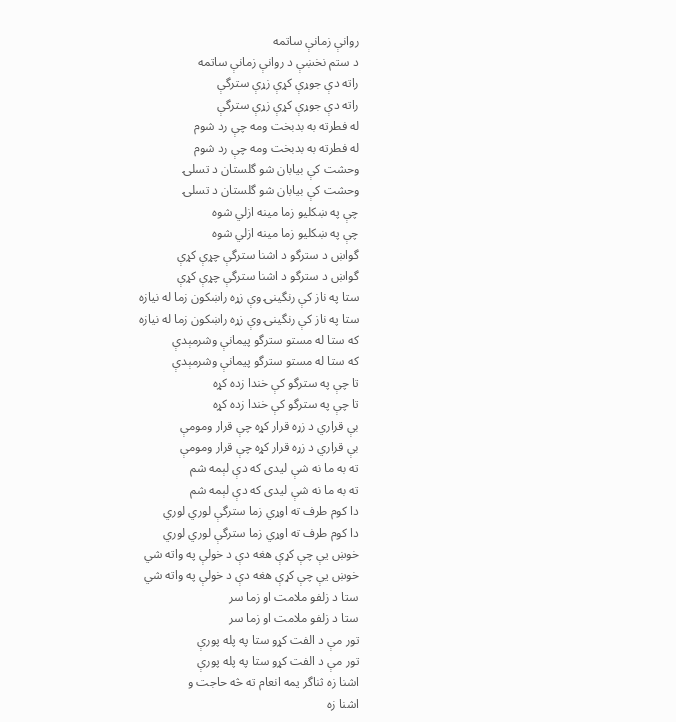روانې زمانې ساتمه
د ستم نخښې د روانې زمانې ساتمه
راته دې جوړې کړې زړې سترگې
راته دې جوړې کړې زړې سترگې
له فطرته به بدبخت ومه چې رد شوم
له فطرته به بدبخت ومه چې رد شوم
وحشت کې بيابان شو گلستان د تسلۍ
وحشت کې بيابان شو گلستان د تسلۍ
چې په ښکليو زما مينه ازلي شوه
چې په ښکليو زما مينه ازلي شوه
گواښ د سترگو د اشنا سترگې چړې کړې
گواښ د سترگو د اشنا سترگې چړې کړې
ستا په ناز کې رنگينۍ وې زړه راښکون زما له نيازه
ستا په ناز کې رنگينۍ وې زړه راښکون زما له نيازه
که ستا له مستو سترگو پيمانې وشرمېدې
که ستا له مستو سترگو پيمانې وشرمېدې
تا چې په سترگو کې خندا زده کړه
تا چې په سترگو کې خندا زده کړه
بې قراري د زړه قرار کړه چې قرار ومومې
بې قراري د زړه قرار کړه چې قرار ومومې
ته به ما نه شې ليدی که دې لېمه شم
ته به ما نه شې ليدی که دې لېمه شم
دا کوم طرف ته اوړي زما سترگې لوري لوري
دا کوم طرف ته اوړي زما سترگې لوري لوري
خوښ يې چې کړې هغه دې د خولې په واته شي
خوښ يې چې کړې هغه دې د خولې په واته شي
ستا د زلفو ملامت او زما سر
ستا د زلفو ملامت او زما سر
تور مې د الفت کړو ستا په پله پورې
تور مې د الفت کړو ستا په پله پورې
اشنا زه ثناگر يمه انعام ته څه حاجت و
اشنا زه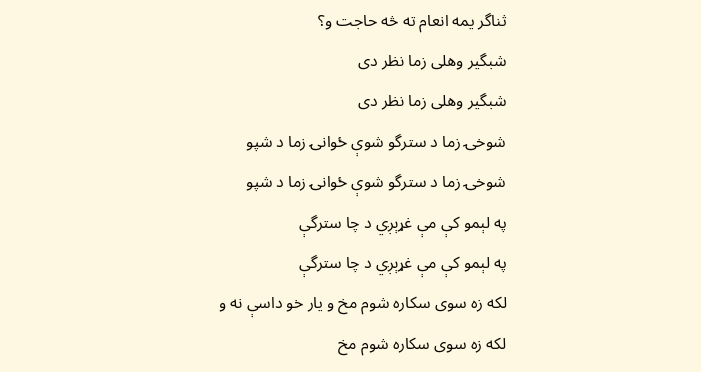ثناگر يمه انعام ته څه حاجت و؟
شبگير وهلی زما نظر دی
شبگير وهلی زما نظر دی
شوخۍ زما د سترگو شوې ځوانۍ زما د شپو
شوخۍ زما د سترگو شوې ځوانۍ زما د شپو
په لېمو کې مې غړېږي د چا سترگې
په لېمو کې مې غړېږي د چا سترگې
لکه زه سوی سکاره شوم مخ و يار خو داسې نه و
لکه زه سوی سکاره شوم مخ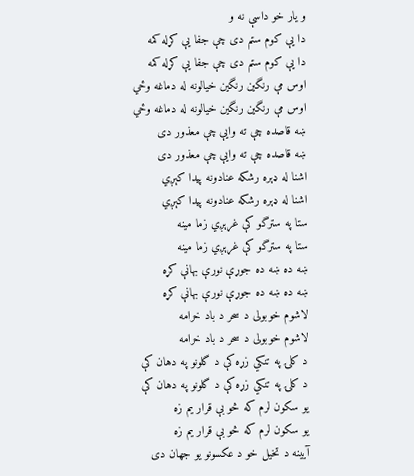و يار خو داسې نه و
دا يې کوم ستم دی چې جفا يې کړله کمه
دا يې کوم ستم دی چې جفا يې کړله کمه
اوس مې رنگين رنگين خيالونه له دماغه وځي
اوس مې رنگين رنگين خيالونه له دماغه وځي
ښه قاصده چې ته وايې چې معذور دی
ښه قاصده چې ته وايې چې معذور دی
اشنا له ډېره رشکه عنادونه پيدا کېږي
اشنا له ډېره رشکه عنادونه پيدا کېږي
ستا په سترگو کې غړېږي زما مينه
ستا په سترگو کې غړېږي زما مينه
ښه ده ښه ده جوړې نورې بهانې کړه
ښه ده ښه ده جوړې نورې بهانې کړه
لاشوم خوبولی د سحر د باد خرامه
لاشوم خوبولی د سحر د باد خرامه
د کلۍ په تنکي زړه کې د گلونو په دهان کې
د کلۍ په تنکي زړه کې د گلونو په دهان کې
يو سکون لرم که څو بې قرار يم زه
يو سکون لرم که څو بې قرار يم زه
آيينه د تخيل خو د عکسونو يو جهان دی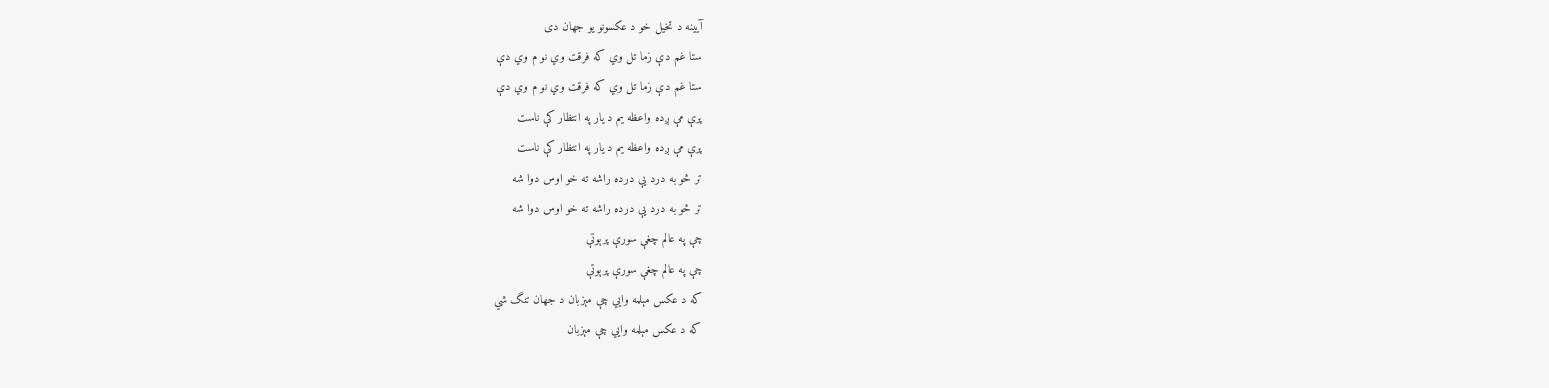آيينه د تخيل خو د عکسونو يو جهان دی
ستا غم دې زما تل وي که فرقت وي نو م وي دې
ستا غم دې زما تل وي که فرقت وي نو م وي دې
پرې مې ږده واعظه يم د يار په انتظار کې ناست
پرې مې ږده واعظه يم د يار په انتظار کې ناست
تر څو به درد يې درده راشه ته خو اوس دوا شه
تر څو به درد يې درده راشه ته خو اوس دوا شه
چې په عالم چغې سورې پرېوتې
چې په عالم چغې سورې پرېوتې
که د عکس مېلمه وايي چې مېزبان د جهان تنگ شي
که د عکس مېلمه وايي چې مېزبان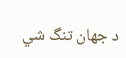د جهان تنگ شي